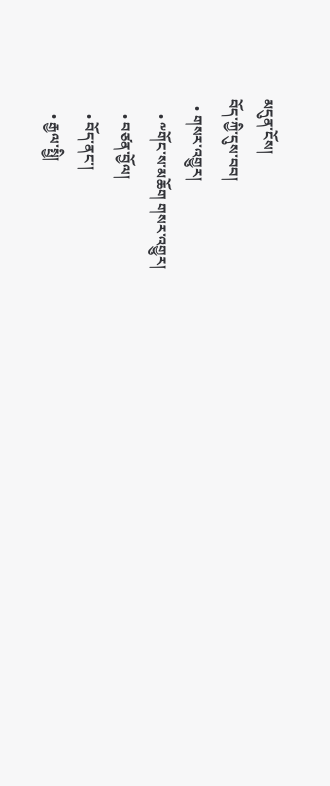མདུན་ངོས།
བོད་ཀྱི་དུས་བབ།
  • གསར་འགྱུར།
    • ༸གོང་ས་མཆོག གསར་འགྱུར།
    • བཙན་བྱོལ།
    • བོད་ནང་།
    • རྒྱལ་སྤྱི།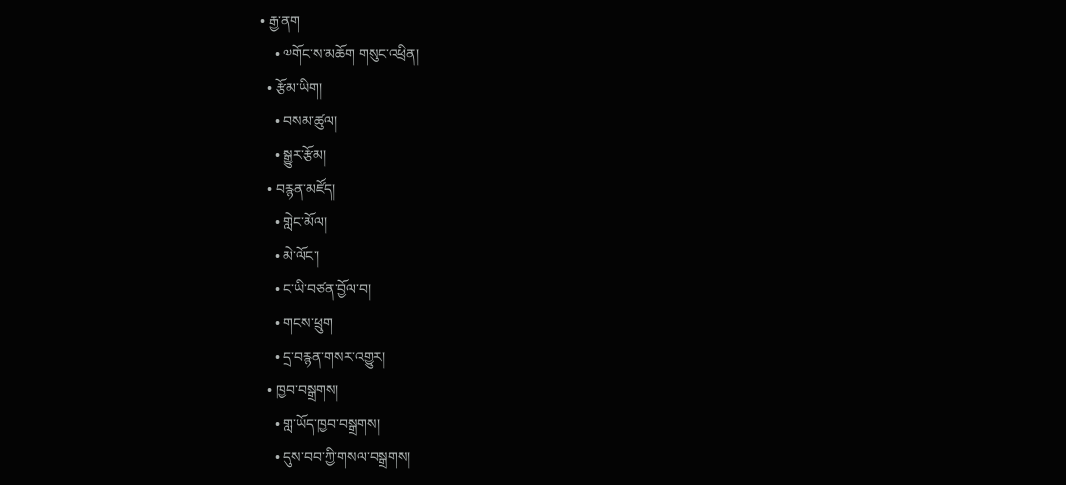• རྒྱ་ནག
    • ༧གོང་ས་མཆོག གསུང་འཕྲིན།
  • རྩོམ་ཡིག།
    • བསམ་ཚུལ།
    • སྒྱུར་རྩོམ།
  • བརྙན་མཛོད།
    • གླེང་མོལ།
    • མེ་ལོང་།
    • ང་ཡི་བཙན་བྱོལ་བ།
    • གངས་ཕྲུག
    • དྲ་བརྙན་གསར་འགྱུར།
  • ཁྱབ་བསྒྲགས།
    • གླ་ཡོད་ཁྱབ་བསྒྲགས།
    • དུས་བབ་ཀྱི་གསལ་བསྒྲགས།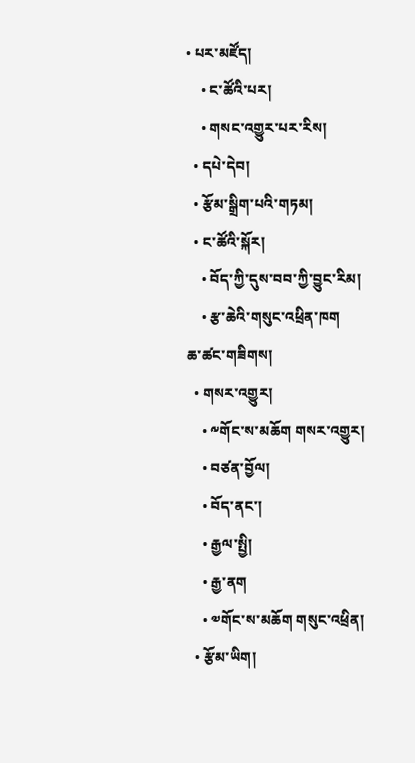• པར་མཛོད།
    • ང་ཚོའི་པར།
    • གསང་འགྱུར་པར་རིས།
  • དཔེ་དེབ།
  • རྩོམ་སྒྲིག་པའི་གཏམ།
  • ང་ཚོའི་སྐོར།
    • བོད་ཀྱི་དུས་བབ་ཀྱི་བྱུང་རིམ།
    • རྩ་ཆེའི་གསུང་འཕྲིན་ཁག
ཆ་ཚང་གཟིགས།
  • གསར་འགྱུར།
    • ༸གོང་ས་མཆོག གསར་འགྱུར།
    • བཙན་བྱོལ།
    • བོད་ནང་།
    • རྒྱལ་སྤྱི།
    • རྒྱ་ནག
    • ༧གོང་ས་མཆོག གསུང་འཕྲིན།
  • རྩོམ་ཡིག།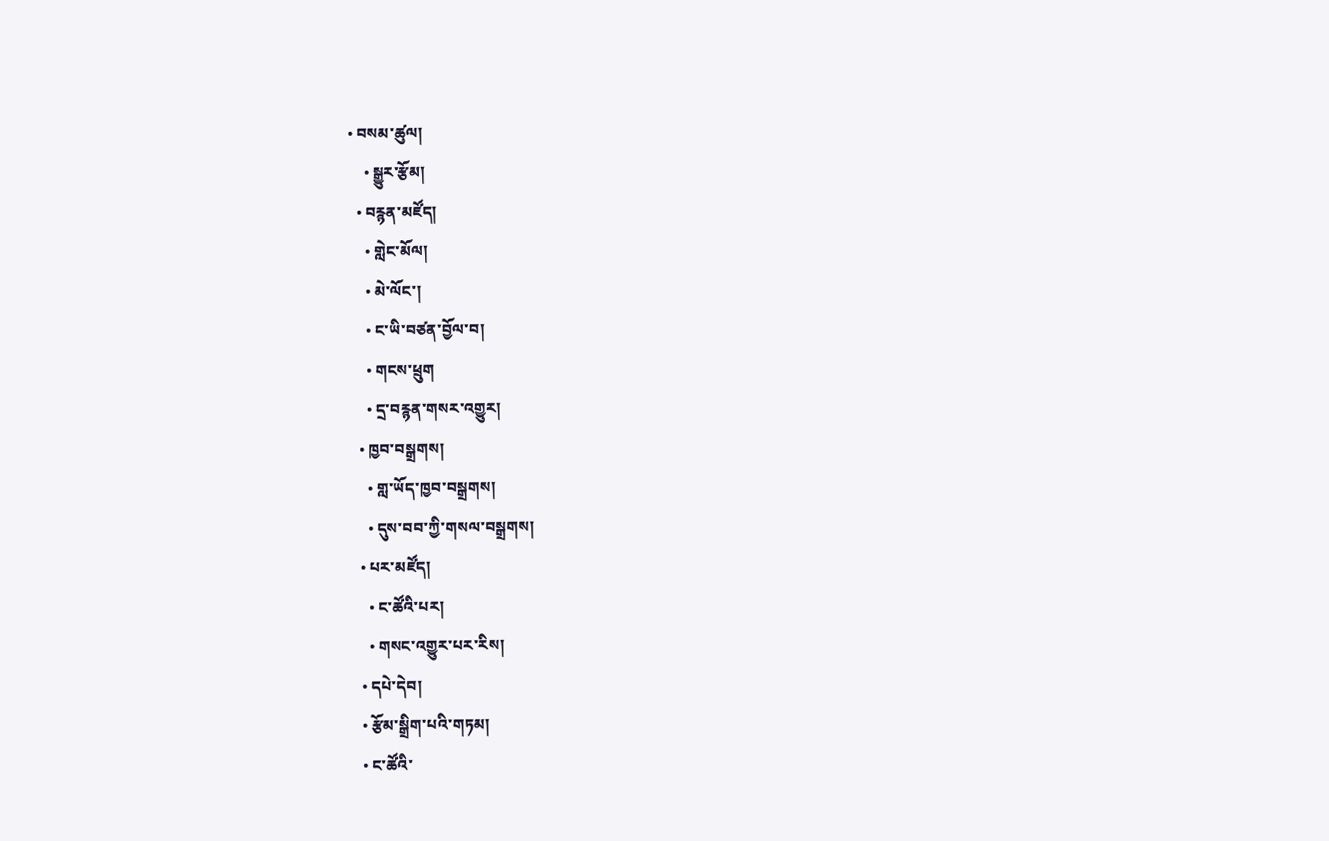• བསམ་ཚུལ།
    • སྒྱུར་རྩོམ།
  • བརྙན་མཛོད།
    • གླེང་མོལ།
    • མེ་ལོང་།
    • ང་ཡི་བཙན་བྱོལ་བ།
    • གངས་ཕྲུག
    • དྲ་བརྙན་གསར་འགྱུར།
  • ཁྱབ་བསྒྲགས།
    • གླ་ཡོད་ཁྱབ་བསྒྲགས།
    • དུས་བབ་ཀྱི་གསལ་བསྒྲགས།
  • པར་མཛོད།
    • ང་ཚོའི་པར།
    • གསང་འགྱུར་པར་རིས།
  • དཔེ་དེབ།
  • རྩོམ་སྒྲིག་པའི་གཏམ།
  • ང་ཚོའི་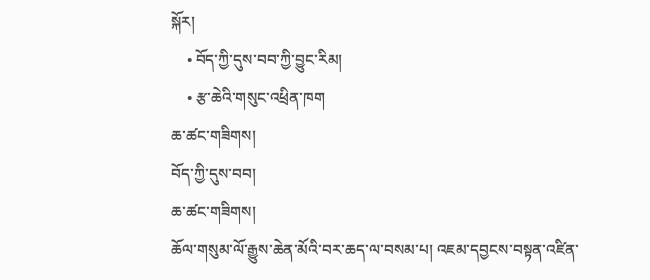སྐོར།
    • བོད་ཀྱི་དུས་བབ་ཀྱི་བྱུང་རིམ།
    • རྩ་ཆེའི་གསུང་འཕྲིན་ཁག
ཆ་ཚང་གཟིགས།
བོད་ཀྱི་དུས་བབ།
ཆ་ཚང་གཟིགས།
ཆོལ་གསུམ་ལོ་རྒྱུས་ཆེན་མོའི་བར་ཆད་ལ་བསམ་པ། འཇམ་དབྱངས་བསྟན་འཛིན་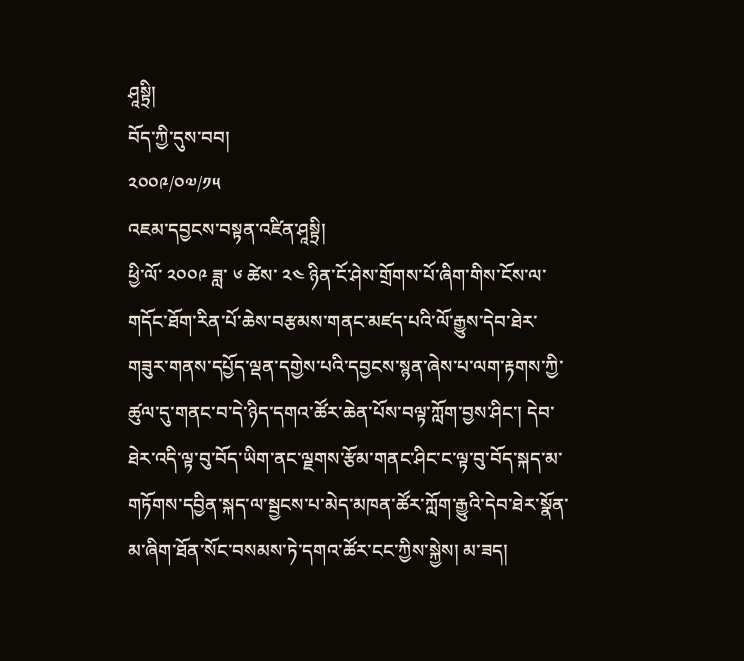ཤཱསྟྲི།
བོད་ཀྱི་དུས་བབ།
༢༠༠༩/༠༧/༡༥
འཇམ་དབྱངས་བསྟན་འཛིན་ཤཱསྟྲི།
ཕྱི་ལོ་ ༢༠༠༩ ཟླ་ ༦ ཚེས་ ༢༤ ཉིན་ངོ་ཤེས་གྲོགས་པོ་ཞིག་གིས་ངོས་ལ་གདོང་ཐོག་རིན་པོ་ཆེས་བརྩམས་གནང་མཛད་པའི་ལོ་རྒྱུས་དེབ་ཐེར་གཟུར་གནས་དཔྱོད་ལྡན་དགྱེས་པའི་དབྱངས་སྙན་ཞེས་པ་ལག་རྟགས་ཀྱི་ཚུལ་དུ་གནང་བ་དེ་ཉིད་དགའ་ཚོར་ཆེན་པོས་བལྟ་ཀློག་བྱས་ཤིང་། དེབ་ཐེར་འདི་ལྟ་བུ་བོད་ཡིག་ནང་ལྗགས་རྩོམ་གནང་ཤིང་ང་ལྟ་བུ་བོད་སྐད་མ་གཏོགས་དབྱིན་སྐད་ལ་སྦྱངས་པ་མེད་མཁན་ཚོར་ཀློག་རྒྱུའི་དེབ་ཐེར་སྣོན་མ་ཞིག་ཐོན་སོང་བསམས་ཏེ་དགའ་ཚོར་ངང་ཀྱིས་སྐྱེས། མ་ཟད།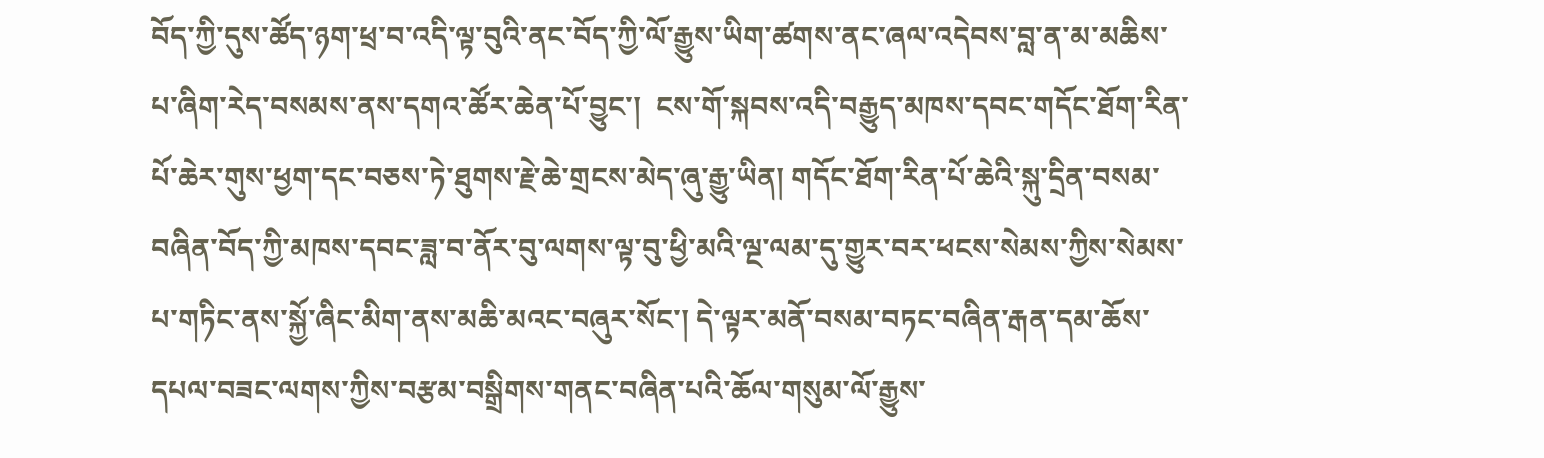བོད་ཀྱི་དུས་ཚོད་ཉག་ཕྲ་བ་འདི་ལྟ་བུའི་ནང་བོད་ཀྱི་ལོ་རྒྱུས་ཡིག་ཚགས་ནང་ཞལ་འདེབས་བླ་ན་མ་མཆིས་པ་ཞིག་རེད་བསམས་ནས་དགའ་ཚོར་ཆེན་པོ་བྱུང་།  ངས་གོ་སྐབས་འདི་བརྒྱུད་མཁས་དབང་གདོང་ཐོག་རིན་པོ་ཆེར་གུས་ཕྱག་དང་བཅས་ཏེ་ཐུགས་རྗེ་ཆེ་གྲངས་མེད་ཞུ་རྒྱུ་ཡིན། གདོང་ཐོག་རིན་པོ་ཆེའི་སྐུ་དྲིན་བསམ་བཞིན་བོད་ཀྱི་མཁས་དབང་ཟླ་བ་ནོར་བུ་ལགས་ལྟ་བུ་ཕྱི་མའི་ལྔ་ལམ་དུ་གྱུར་བར་ཕངས་སེམས་ཀྱིས་སེམས་པ་གཏིང་ནས་སྐྱོ་ཞིང་མིག་ནས་མཆི་མའང་བཞུར་སོང་། དེ་ལྟར་མནོ་བསམ་བཏང་བཞིན་རྒན་དམ་ཆོས་དཔལ་བཟང་ལགས་ཀྱིས་བརྩམ་བསྒྲིགས་གནང་བཞིན་པའི་ཆོལ་གསུམ་ལོ་རྒྱུས་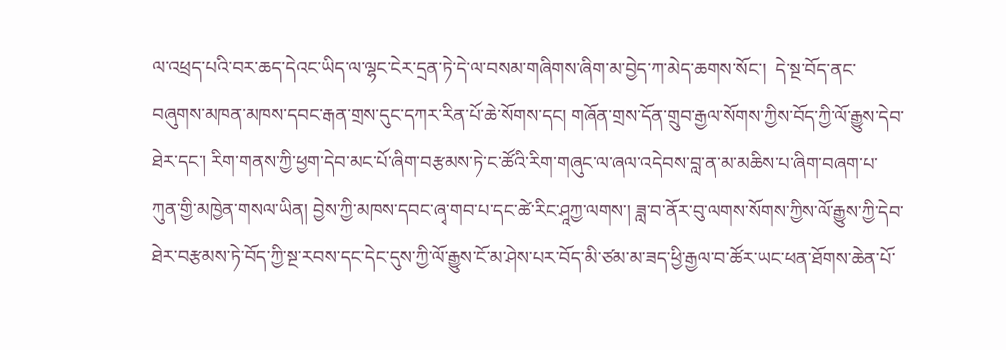ལ་འཕྲད་པའི་བར་ཆད་དེའང་ཡིད་ལ་ལྷང་ངེར་དྲན་ཏེ་དེ་ལ་བསམ་གཞིགས་ཞིག་མ་བྱེད་ཀ་མེད་ཆགས་སོང་།  དེ་སྔ་བོད་ནང་བཞུགས་མཁན་མཁས་དབང་རྒན་གྲས་དུང་དཀར་རིན་པོ་ཆེ་སོགས་དང། གཞོན་གྲས་དོན་གྲུབ་རྒྱལ་སོགས་ཀྱིས་བོད་ཀྱི་ལོ་རྒྱུས་དེབ་ཐེར་དང་། རིག་གནས་ཀྱི་ཕྱག་དེབ་མང་པོ་ཞིག་བརྩམས་ཏེ་ང་ཚོའི་རིག་གཞུང་ལ་ཞལ་འདེབས་བླ་ན་མ་མཆིས་པ་ཞིག་བཞག་པ་ཀུན་གྱི་མཁྱེན་གསལ་ཡིན། བྱེས་ཀྱི་མཁས་དབང་ཞྭ་གབ་པ་དང་ཚེ་རིང་ཤཱཀྱ་ལགས་། ཟླ་བ་ནོར་བུ་ལགས་སོགས་ཀྱིས་ལོ་རྒྱུས་ཀྱི་དེབ་ཐེར་བརྩམས་ཏེ་བོད་ཀྱི་སྔ་རབས་དང་དེང་དུས་ཀྱི་ལོ་རྒྱུས་ངོ་མ་ཤེས་པར་བོད་མི་ཙམ་མ་ཟད་ཕྱི་རྒྱལ་བ་ཚོར་ཡང་ཕན་ཐོགས་ཆེན་པོ་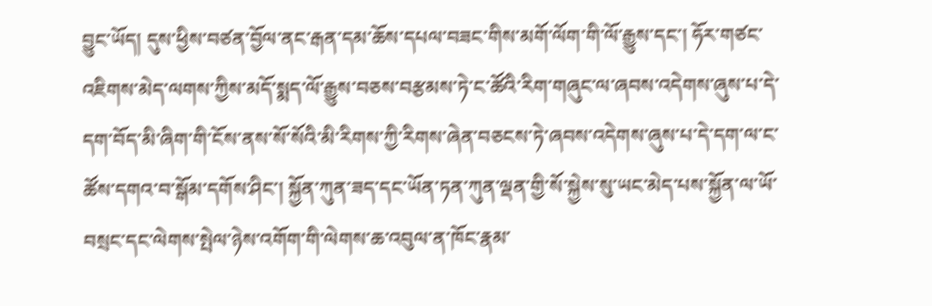བྱུང་ཡོད། དུས་ཕྱིས་བཙན་བྱོལ་ནང་རྒན་དམ་ཆོས་དཔལ་བཟང་གིས་མགོ་ལོག་གི་ལོ་རྒྱུས་དང་། ཧོར་གཙང་འཇིགས་མེད་ལགས་ཀྱིས་མདོ་སྨད་ལོ་རྒྱུས་བཅས་བརྩམས་ཏེ་ང་ཚོའི་རིག་གཞུང་ལ་ཞབས་འདེགས་ཞུས་པ་དེ་དག་བོད་མི་ཞིག་གི་ངོས་ནས་སོ་སོའི་མི་རིགས་ཀྱི་རིགས་ཞེན་བཅངས་ཏེ་ཞབས་འདེགས་ཞུས་པ་དེ་དག་ལ་ང་ཚོས་དགའ་བ་སྒོམ་དགོས་ཤིང་། སྐྱོན་ཀུན་ཟད་དང་ཡོན་ཏན་ཀུན་ལྡན་གྱི་སོ་སྐྱེས་སུ་ཡང་མེད་པས་སྐྱོན་ལ་ཡོ་བསྲང་དང་ལེགས་སྤེལ་ཉེས་འགོག་གི་ལེགས་ཆ་འབུལ་ན་ཁོང་རྣམ་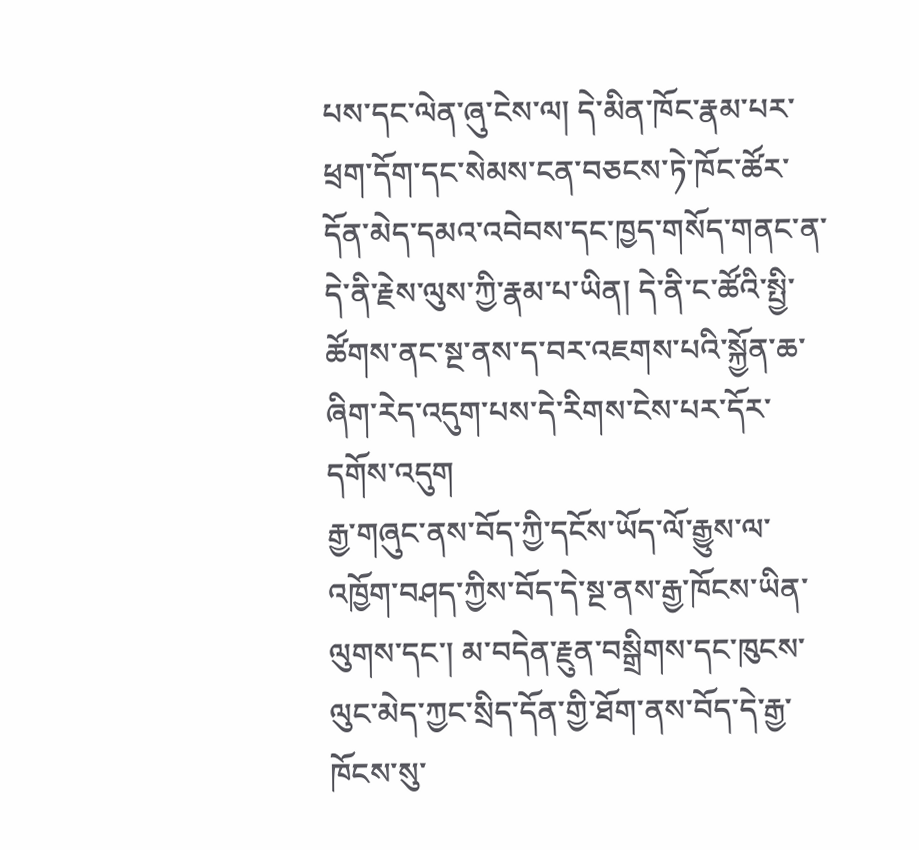པས་དང་ལེན་ཞུ་ངེས་ལ། དེ་མིན་ཁོང་རྣམ་པར་ཕྲག་དོག་དང་སེམས་ངན་བཅངས་ཏེ་ཁོང་ཚོར་དོན་མེད་དམའ་འབེབས་དང་ཁྱད་གསོད་གནང་ན་དེ་ནི་རྗེས་ལུས་ཀྱི་རྣམ་པ་ཡིན། དེ་ནི་ང་ཚོའི་སྤྱི་ཚོགས་ནང་སྔ་ནས་ད་བར་འཇགས་པའི་སྐྱོན་ཆ་ཞིག་རེད་འདུག་པས་དེ་རིགས་ངེས་པར་དོར་དགོས་འདུག
རྒྱ་གཞུང་ནས་བོད་ཀྱི་དངོས་ཡོད་ལོ་རྒྱུས་ལ་འཁྱོག་བཤད་ཀྱིས་བོད་དེ་སྔ་ནས་རྒྱ་ཁོངས་ཡིན་ལུགས་དང་། མ་བདེན་རྗུན་བསྒྲིགས་དང་ཁུངས་ལུང་མེད་ཀྱང་སྲིད་དོན་གྱི་ཐོག་ནས་བོད་དེ་རྒྱ་ཁོངས་སུ་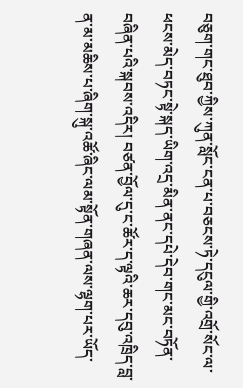བཅུག་གང་ཐུབ་ཀྱིས་ཀུན་སློང་ངན་པ་བཅངས་ཏེ་དངུལ་གྱི་འགྲོ་སོང་ལ་ཕངས་མེད་བཏང་སྟེ་སྐད་ཡིག་འདྲ་མིན་ནང་དཔེ་དེབ་གང་མང་བཏོན་བཞིན་པའི་སྐབས་འདིར། བཙན་བྱོལ་དུ་ང་ཚོར་ད་ལྟའི་ཆར་དབུ་འཁྲིད་བླ་ན་མ་མཆིས་པ་ཞིག་སྐུ་འཚོ་ཞིང་ལམ་སྟོན་གཞན་ལས་ལྷག་པར་ཡོད་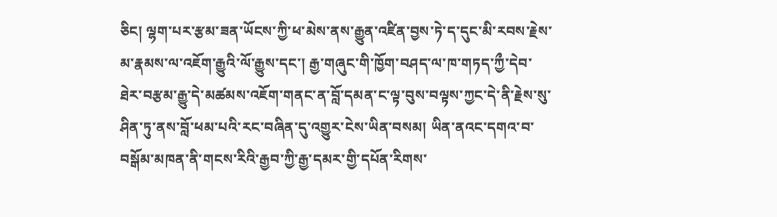ཅིང། ལྷག་པར་རྩམ་ཟན་ཡོངས་ཀྱི་ཕ་མེས་ནས་རྒྱུན་འཛིན་བྱས་ཏེ་ད་དུང་མི་རབས་རྗེས་མ་རྣམས་ལ་འཇོག་རྒྱུའི་ལོ་རྒྱུས་དང་། རྒྱ་གཞུང་གི་ཁྱོག་བཤད་ལ་ཁ་གཏད་ཀྱྀ་དེབ་ཐེར་བརྩམ་རྒྱུ་དེ་མཚམས་འཇོག་གནང་ན་བློ་དམན་ང་ལྟ་བུས་བལྟས་ཀྱང་དེ་ནི་རྗེས་སུ་ཤིན་ཏུ་ནས་བློ་ཕམ་པའི་རང་བཞིན་དུ་འགྱུར་ངེས་ཡིན་བསམ། ཡིན་ནའང་དགའ་བ་བསྒོམ་མཁན་ནི་གངས་རིའི་རྒྱབ་ཀྱི་རྒྱ་དམར་གྱི་དཔོན་རིགས་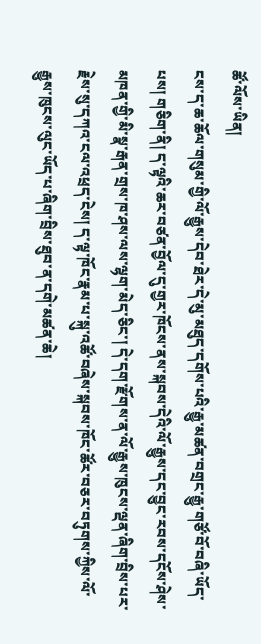ཚོ་ལོས་ཡིན།
ངས་ད་ཆ་ཆོལ་གསུམ་གྱི་ལོ་རྒྱུས་དེབ་ཐེར་དེ་མུ་མཐུད་དགོས་པའི་རྒྱུ་མཚན་བགྲང་རྒྱུ་གཙོ་བོ་བཞི་ཡོད་པས། གཅིག་ནི། ད་ལྟའི་ཆར་བཙན་བྱོལ་དུ་གྱར་ཁོངས་ནས་སྐབས་དེའི་ལོ་རྒྱུས་དང་བྱུང་རབས་དངོས་ཤེས་མཁན་གྱི་མི་སྣ་རྒན་གྲས་ཁ་ཤས་ལས་ལྷག་མེད་ཅིང་། དེ་དག་རྫོགས་ན་ལོ་རྒྱུས་ཁུངས་ལྡན་ཞིག་བྲིས་པར་རྗེས་སུ་དཀའ་ངལ་འཕྲད་ངེས། ད་ལྟ་ཁོང་རྣམ་པ་སྐུ་འཚོ་བཞེས་སྐབས་ཁོང་ཚོར་བཅར་བཏུགས་ཀྱིས་ལོ་རྒྱུས་ཁུངས་ལུང་ཡོད་པ་ཞིག་བྲིས་ཐུབ་ན་དགེ་མཚན་ཆེ།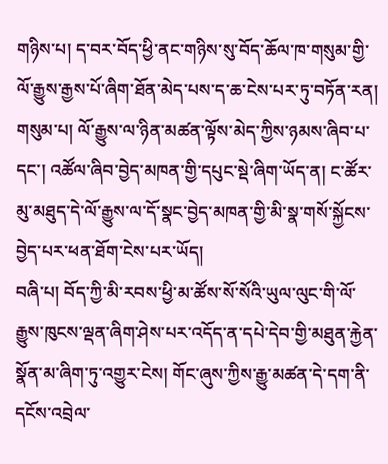གཉིས་པ། ད་བར་བོད་ཕྱི་ནང་གཉིས་སུ་བོད་ཆོལ་ཁ་གསུམ་གྱི་ལོ་རྒྱུས་རྒྱས་པོ་ཞིག་ཐོན་མེད་པས་ད་ཆ་ངེས་པར་ཏུ་བཏོན་རན།
གསུམ་པ། ལོ་རྒྱུས་ལ་ཉིན་མཚན་ལྟོས་མེད་ཀྱིས་ཉམས་ཞིབ་པ་དང་། འཚོལ་ཞིབ་བྱེད་མཁན་གྱི་དཔུང་སྡེ་ཞིག་ཡོད་ན། ང་ཚོར་མུ་མཐུད་དེ་ལོ་རྒྱུས་ལ་དོ་སྣང་བྱེད་མཁན་གྱི་མི་སྣ་གསོ་སྐྱོངས་བྱེད་པར་ཕན་ཐོག་ངེས་པར་ཡོད།
བཞི་པ། བོད་ཀྱི་མི་རབས་ཕྱི་མ་ཚོས་སོ་སོའི་ཡུལ་ལུང་གི་ལོ་རྒྱུས་ཁུངས་ལྡན་ཞིག་ཤེས་པར་འདོད་ན་དཔེ་དེབ་གྱི་མཐུན་རྐྱེན་སྣོན་མ་ཞིག་ཏུ་འགྱུར་ངེས། གོང་ཞུས་ཀྱིས་རྒྱུ་མཚན་དེ་དག་ནི་དངོས་འབྲེལ་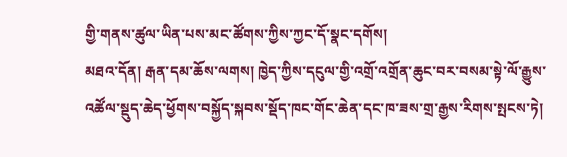གྱི་གནས་ཚུལ་ཡིན་པས་མང་ཚོགས་ཀྱིས་ཀྱང་དོ་སྣང་དགོས།
མཐའ་དོན། རྒན་དམ་ཆོས་ལགས། ཁྱེད་ཀྱིས་དངུལ་གྱི་འགྲོ་འགྲོན་ཆུང་བར་བསམ་སྟེ་ལོ་རྒྱུས་འཚོལ་སྡུད་ཆེད་ཕྱོགས་བསྐྱོད་སྐབས་སྡོད་ཁང་གོང་ཆེན་དང་ཁ་ཟས་གྲ་རྒྱས་རིགས་སྤངས་ཏེ།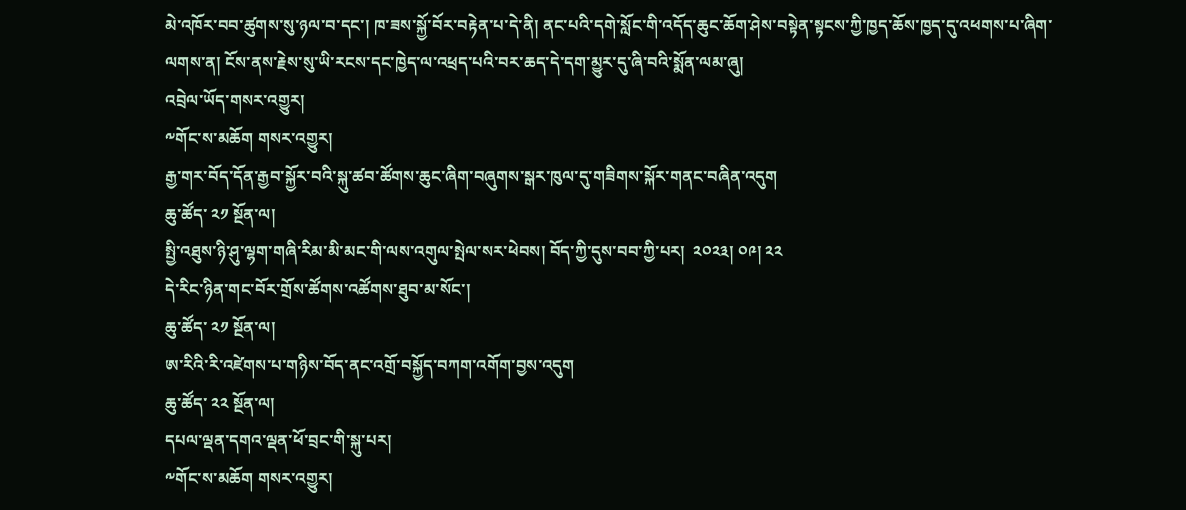མེ་འཁོར་བབ་ཚུགས་སུ་ཉལ་བ་དང་། ཁ་ཟས་སྐྱོ་བོར་བརྟེན་པ་དེ་ནི། ནང་པའི་དགེ་སློང་གི་འདོད་ཆུང་ཆོག་ཤེས་བསྟེན་སྟངས་ཀྱི་ཁྱད་ཆོས་ཁྱད་དུ་འཕགས་པ་ཞིག་ལགས་ན། ངོས་ནས་རྗེས་སུ་ཡི་རངས་དང་ཁྱེད་ལ་འཕྲད་པའི་བར་ཆད་དེ་དག་མྱུར་དུ་ཞི་བའི་སྨོན་ལམ་ཞུ།
འབྲེལ་ཡོད་གསར་འགྱུར།
༸གོང་ས་མཆོག གསར་འགྱུར།
རྒྱ་གར་བོད་དོན་རྒྱབ་སྐྱོར་བའི་སྐུ་ཚབ་ཚོགས་ཆུང་ཞིག་བཞུགས་སྒར་ཁུལ་དུ་གཟིགས་སྐོར་གནང་བཞིན་འདུག
ཆུ་ཚོད་ ༢༡ སྔོན་ལ།
སྤྱི་འཐུས་ཉི་ཤུ་ལྷག་གཞི་རིམ་མི་མང་གི་ལས་འགུལ་སྤེལ་སར་ཕེབས། བོད་ཀྱི་དུས་བབ་ཀྱི་པར།  ༢༠༢༣། ༠༩། ༢༢
དེ་རིང་ཉིན་གང་བོར་གྲོས་ཚོགས་འཚོགས་ཐུབ་མ་སོང་།
ཆུ་ཚོད་ ༢༡ སྔོན་ལ།
ཨ་རིའི་རི་འཛེགས་པ་གཉིས་བོད་ནང་འགྲོ་བསྐྱོད་བཀག་འགོག་བྱས་འདུག
ཆུ་ཚོད་ ༢༢ སྔོན་ལ།
དཔལ་ལྡན་དགའ་ལྡན་ཕོ་བྲང་གི་སྐུ་པར།
༸གོང་ས་མཆོག གསར་འགྱུར།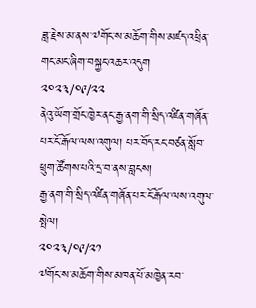ཟླ་རྗེས་མ་ནས་༧གོང་ས་མཆོག་གིས་མཛད་འཕྲིན་གང་མང་ཞིག་བསྐྱང་འཆར་འདུག
༢༠༢༣/༠༩/༢༢
ནེའུ་ཡོག་གྲོང་ཁྱེར་ནང་རྒྱ་ནག་གི་སྲིད་འཛིན་གཞོན་པར་ངོ་རྒོལ་ལས་འགུལ། པར་བོད་རང་བཙན་སློབ་ཕྲུག་ཚོགས་པའི་དྲ་བ་ནས་བླངས།
རྒྱ་ནག་གི་སྲིད་འཛིན་གཞོན་པར་ངོ་རྒོལ་ལས་འགུལ་སྤེལ།
༢༠༢༣/༠༩/༢༡
༧གོང་ས་མཆོག་གིས་མཁན་པོ་མཁྱེན་རབ་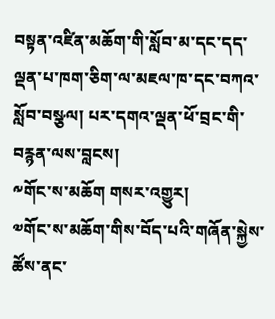བསྟན་འཛིན་མཆོག་གི་སློབ་མ་དང་དད་ལྡན་པ་ཁག་ཅིག་ལ་མཇལ་ཁ་དང་བཀའ་སློབ་བསྩལ། པར་དགའ་ལྡན་ཕོ་བྲང་གི་བརྙན་ལས་བླངས།
༸གོང་ས་མཆོག གསར་འགྱུར།
༧གོང་ས་མཆོག་གིས་བོད་པའི་གཞོན་སྐྱེས་ཚོས་ནང་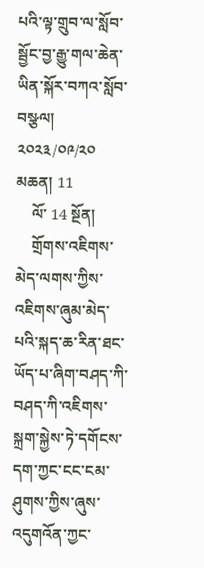པའི་ལྟ་གྲུབ་ལ་སློབ་སྦྱོང་བྱ་རྒྱུ་གལ་ཆེན་ཡིན་སྐོར་བཀའ་སློབ་བསྩལ།
༢༠༢༣/༠༩/༢༠
མཆན། 11
    ལོ་ 14 སྔོན།
    གྲོགས་འཇིགས་མེད་ལགས་ཀྱིས་འཇིགས་ཞུམ་མེད་པའི་སྐད་ཆ་རིན་ཐང་ཡོད་པ་ཞིག་བཤད་ཀི་བཤད་ཀི་འཇིགས་སྐྲག་སྐྱེས་ཏེ་དགོངས་དག་ཀྱང་ངང་ངམ་ཤུགས་ཀྱིས་ཞུས་འདུགའོན་ཀྱང་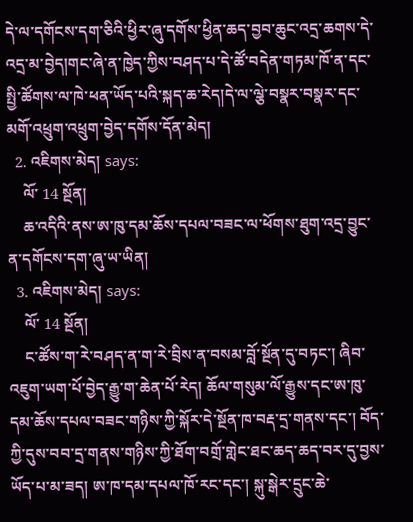དེ་ལ་དགོངས་དག་ཅིའི་ཕྱིར་ཞུ་དགོས་ཕྱིན་ཆད་བྱབ་ཆུང་འདྲ་ཆགས་དེ་འདྲ་མ་བྱེད།གང་ཞེ་ན་ཁྱེད་ཀྱིས་བཤད་པ་དེ་ཚོ་བདེན་གཏམ་ཁོ་ན་དང་སྤྱི་ཚོགས་ལ་ཁེ་ཕན་ཡོད་པའི་སྐད་ཆ་རེད།དེ་ལ་ལྕེ་བསྣར་བསྣར་དང་མགོ་འཕྲུག་འཕྲུག་བྱེད་དགོས་དོན་མེད།
  2. འཇིགས་མེད། says:
    ལོ་ 14 སྔོན།
    ཆ་འདིའི་ནས་ཨ་ཁུ་དམ་ཆོས་དཔལ་བཟང་ལ་ཕོགས་ཐུག་འདྲ་བྱུང་ན་དགོངས་དག་ཞུ་ཡ་ཡིན།
  3. འཇིགས་མེད། says:
    ལོ་ 14 སྔོན།
    ང་ཚོས་ག་རེ་བཤད་ན་ག་རེ་བྲིས་ན་བསམ་བློ་སྔོན་དུ་བཏང་། ཞིབ་འཇུག་ཡག་པོ་བྱེད་རྒྱུ་ག་ཆེན་པོ་རེད། ཆོལ་གསུམ་ལོ་རྒྱུས་དང་ཨ་ཁུ་དམ་ཆོས་དཔལ་བཟང་གཉིས་ཀྱི་སྐོར་དེ་སྔོན་ཁ་བརྡ་དྲ་གནས་དང་། བོད་ཀྱི་དུས་བབ་དྲ་གནས་གཉིས་ཀྱི་ཐོག་བགྲོ་གླེང་ཐང་ཆད་ཆད་བར་དུ་བྱས་ཡོད་པ་མ་ཟད། ཨ་ཁ་དམ་དཔལ་ཁོ་རང་དང་། སྐུ་སྒེར་དྲུང་ཆེ་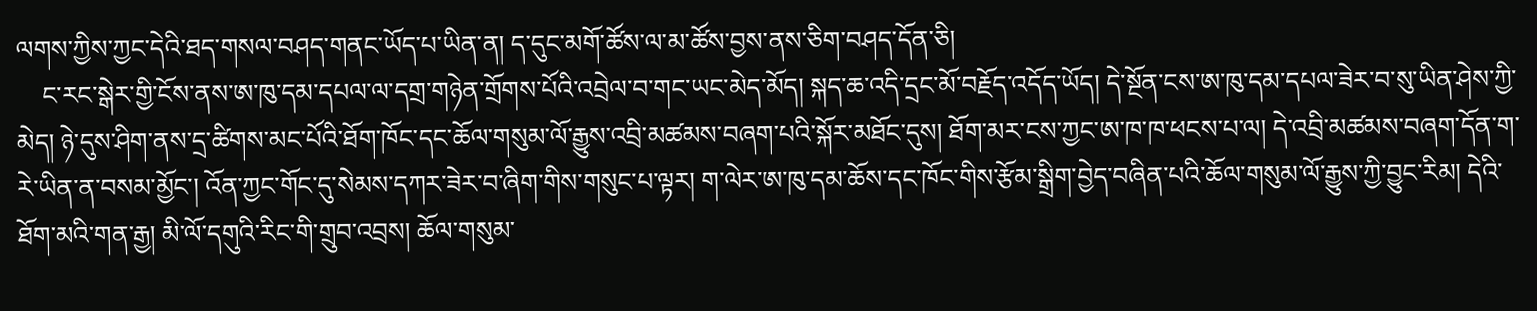ལགས་ཀྱིས་ཀྱང་དེའི་ཐད་གསལ་བཤད་གནང་ཡོད་པ་ཡིན་ན། ད་དུང་མགོ་ཚོས་ལ་མ་ཚོས་བྱས་ནས་ཅིག་བཤད་དོན་ཅི།
    ང་རང་སྒེར་གྱི་ངོས་ནས་ཨ་ཁུ་དམ་དཔལ་ལ་དགྲ་གཉེན་གྲོགས་པོའི་འབྲེལ་བ་གང་ཡང་མེད་མོད། སྐད་ཆ་འདི་དྲང་མོ་བརྗོད་འདོད་ཡོད། དེ་སྔོན་ངས་ཨ་ཁུ་དམ་དཔལ་ཟེར་བ་སུ་ཡིན་ཤེས་ཀྱི་མེད། ཉེ་དུས་ཤིག་ནས་དྲ་ཚིགས་མང་པོའི་ཐོག་ཁོང་དང་ཆོལ་གསུམ་ལོ་རྒྱུས་འབྲི་མཚམས་བཞག་པའི་སྐོར་མཐོང་དུས། ཐོག་མར་ངས་ཀྱང་ཨ་ཁ་ཁ་ཕངས་པ་ལ། དེ་འབྲི་མཚམས་བཞག་དོན་ག་རེ་ཡིན་ན་བསམ་མྱོང་། འོན་ཀྱང་གོང་དུ་སེམས་དཀར་ཟེར་བ་ཞིག་གིས་གསུང་པ་ལྟར། ག་ལེར་ཨ་ཁུ་དམ་ཆོས་དང་ཁོང་གིས་རྩོམ་སྒྲིག་བྱེད་བཞིན་པའི་ཆོལ་གསུམ་ལོ་རྒྱུས་ཀྱི་བྱུང་རིམ། དེའི་ཐོག་མའི་གན་རྒྱ། མི་ལོ་དགུའི་རིང་གི་གྲུབ་འབྲས། ཆོལ་གསུམ་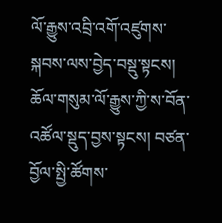ལོ་རྒྱུས་འབྲི་འགོ་འཛུགས་སྐབས་ལས་བྱེད་བསྡུ་སྟངས། ཆོལ་གསུམ་ལོ་རྒྱུས་ཀྱི་ས་བོན་འཚོལ་སྡུད་བྱས་སྟངས། བཙན་བྱོལ་སྤྱི་ཚོགས་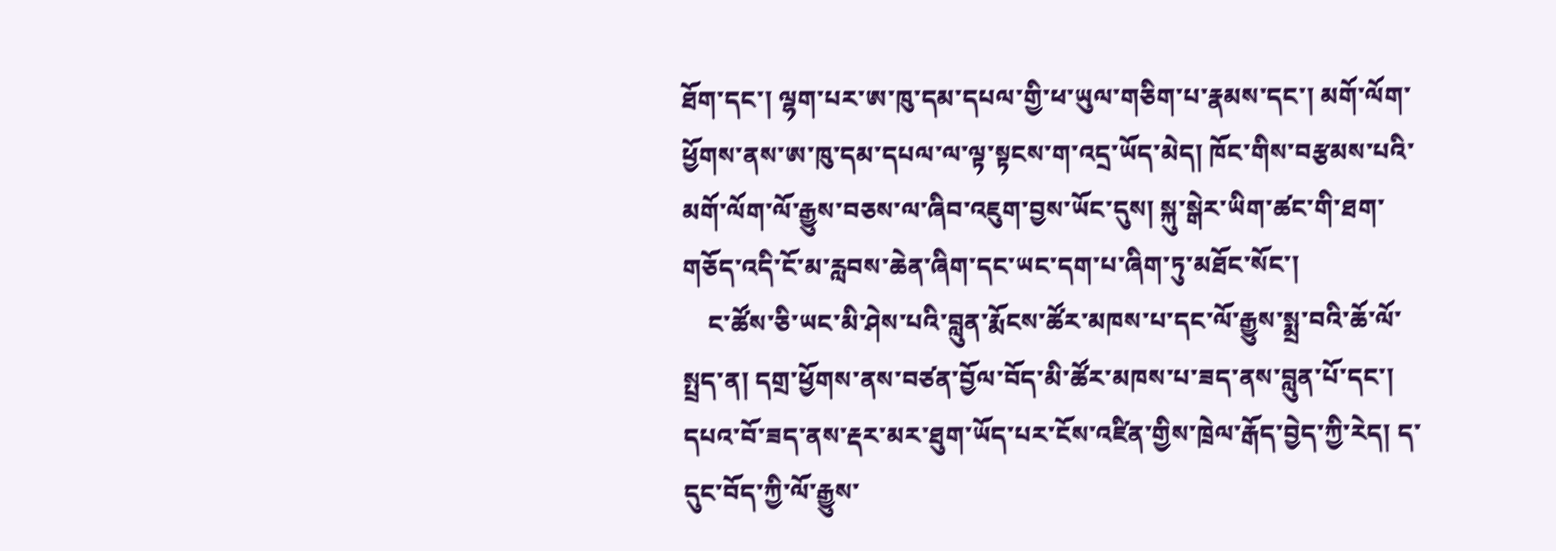ཐོག་དང་། ལྷག་པར་ཨ་ཁུ་དམ་དཔལ་གྱི་ཕ་ཡུལ་གཅིག་པ་རྣམས་དང་། མགོ་ལོག་ཕྱོགས་ནས་ཨ་ཁུ་དམ་དཔལ་ལ་ལྟ་སྟངས་ག་འདྲ་ཡོད་མེད། ཁོང་གིས་བརྩམས་པའི་མགོ་ལོག་ལོ་རྒྱུས་བཅས་ལ་ཞིབ་འཇུག་བྱས་ཡོང་དུས། སྐུ་སྒེར་ཡིག་ཚང་གི་ཐག་གཅོད་འདི་ངོ་མ་རླབས་ཆེན་ཞིག་དང་ཡང་དག་པ་ཞིག་ཏུ་མཐོང་སོང་།
    ང་ཚོས་ཅི་ཡང་མི་ཤེས་པའི་བླུན་རྨོངས་ཚོར་མཁས་པ་དང་ལོ་རྒྱུས་སྨྲ་བའི་ཆོ་ལོ་སྤྲད་ན། དགྲ་ཕྱོགས་ནས་བཙན་བྱོལ་བོད་མི་ཚོར་མཁས་པ་ཟད་ནས་བླུན་པོ་དང་། དཔའ་བོ་ཟད་ནས་རྡར་མར་ཐུག་ཡོད་པར་ངོས་འཛིན་གྱིས་ཁྲེལ་རྒོད་བྱེད་ཀྱི་རེད། ད་དུང་བོད་ཀྱི་ལོ་རྒྱུས་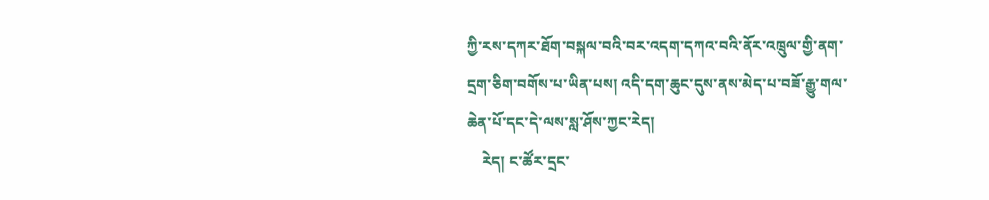ཀྱི་རས་དཀར་ཐོག་བསྐལ་བའི་བར་འདག་དཀའ་བའི་ནོར་འཁྲུལ་གྱི་ནག་དྲག་ཅིག་བགོས་པ་ཡིན་པས། འདི་དག་ཆུང་དུས་ནས་མེད་པ་བཟོ་རྒྱུ་གལ་ཆེན་པོ་དང་དེ་ལས་སླ་ཤོས་ཀྱང་རེད།
    རེད། ང་ཚོར་དྲང་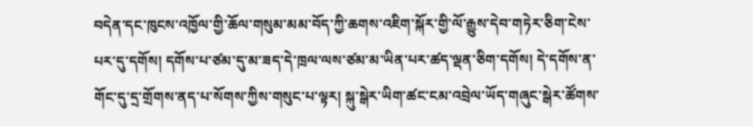བདེན་དང་ཁུངས་འཁྱོལ་གྱི་ཆོལ་གསུམ་མམ་བོད་ཀྱི་ཆགས་འཇིག་སྐོར་གྱི་ལོ་རྒྱུས་དེབ་གཏེར་ཅིག་ངེས་པར་དུ་དགོས། དགོས་པ་ཙམ་དུ་མ་ཟད་དེ་ཁྲལ་ལས་ཙམ་མ་ཡིན་པར་ཚད་ལྡན་ཅིག་དགོས། དེ་དགོས་ན་གོང་དུ་དྲ་གྲོགས་ནད་པ་སོགས་ཀྱིས་གསུང་པ་ལྟར། སྐུ་སྒེར་ཡིག་ཚང་ངམ་འབྲེལ་ཡོད་གཞུང་སྒེར་ཚོགས་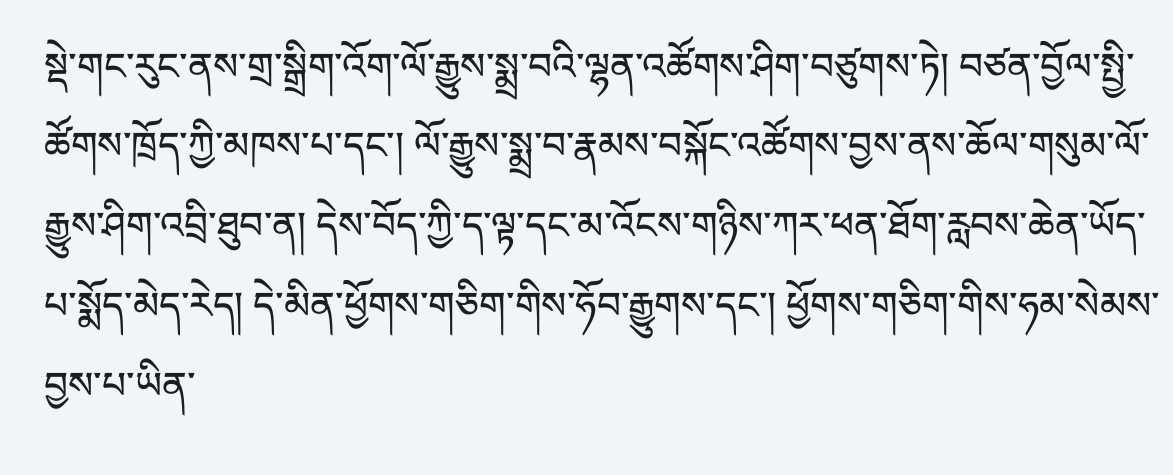སྡེ་གང་རུང་ནས་གྲ་སྒྲིག་འོག་ལོ་རྒྱུས་སྨྲ་བའི་ལྷན་འཚོགས་ཤིག་བཙུགས་ཏེ། བཙན་བྱོལ་སྤྱི་ཚོགས་ཁྲོད་ཀྱི་མཁས་པ་དང་། ལོ་རྒྱུས་སྨྲ་བ་རྣམས་བསྐོང་འཚོགས་བྱས་ནས་ཆོལ་གསུམ་ལོ་རྒྱུས་ཤིག་འབྲི་ཐུབ་ན། དེས་བོད་ཀྱི་ད་ལྟ་དང་མ་འོངས་གཉིས་ཀར་ཕན་ཐོག་རླབས་ཆེན་ཡོད་པ་སྨོད་མེད་རེད། དེ་མིན་ཕྱོགས་གཅིག་གིས་ཧོབ་རྒྱུགས་དང་། ཕྱོགས་གཅིག་གིས་ཧམ་སེམས་བྱས་པ་ཡིན་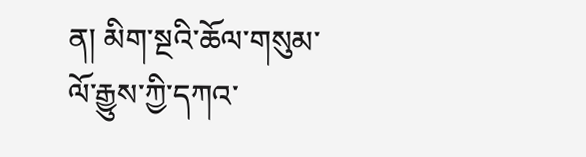ན། མིག་སྔའི་ཆོལ་གསུམ་ལོ་རྒྱུས་ཀྱི་དཀའ་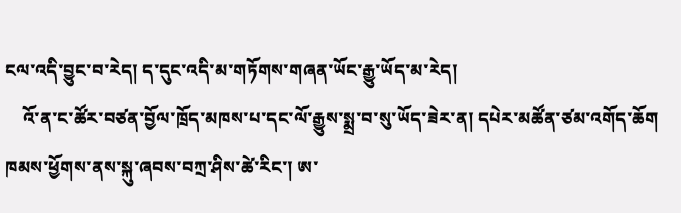ངལ་འདི་བྱུང་བ་རེད། ད་དུང་འདི་མ་གཏོགས་གཞན་ཡོང་རྒྱུ་ཡོད་མ་རེད།
    འོ་ན་ང་ཚོར་བཙན་བྱོལ་ཁྲོད་མཁས་པ་དང་ལོ་རྒྱུས་སྨྲ་བ་སུ་ཡོད་ཟེར་ན། དཔེར་མཚོན་ཙམ་འགོད་ཆོག ཁམས་ཕྱོགས་ནས་སྐུ་ཞབས་བཀྲ་ཤིས་ཚེ་རིང་། ཨ་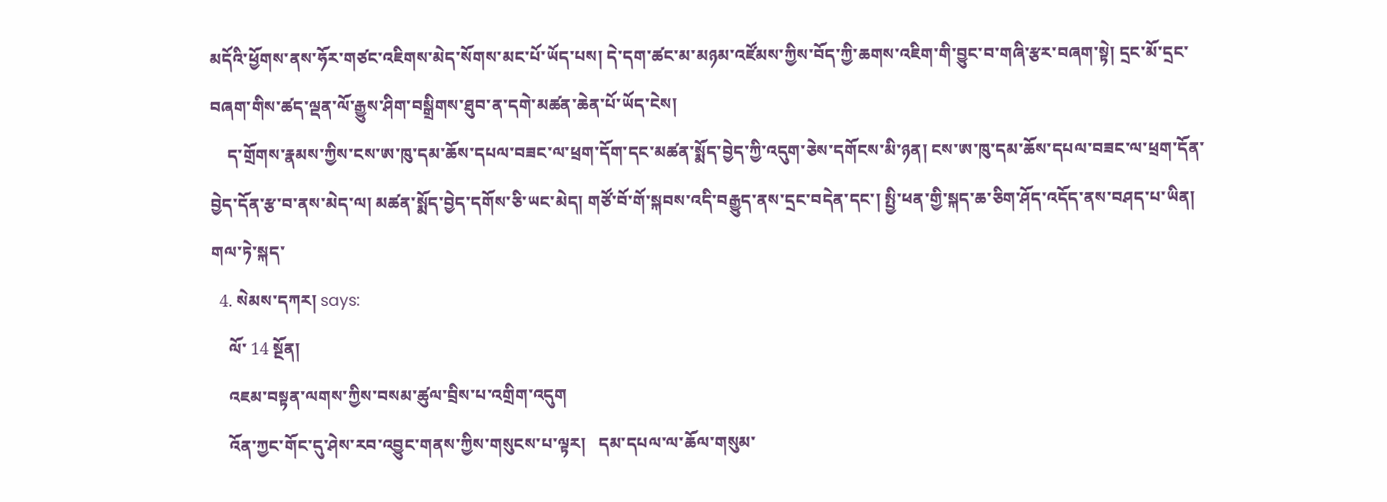མདོའི་ཕྱོགས་ནས་ཧོར་གཙང་འཇིགས་མེད་སོགས་མང་པོ་ཡོད་པས། དེ་དག་ཚང་མ་མཉམ་འཛོམས་ཀྱིས་བོད་ཀྱི་ཆགས་འཇིག་གི་བྱུང་བ་གཞི་རྩར་བཞག་སྟེ། དྲང་མོ་དྲང་བཞག་གིས་ཚད་ལྡན་ལོ་རྒྱུས་ཤིག་བསྒྲིགས་ཐུབ་ན་དགེ་མཚན་ཆེན་པོ་ཡོད་ངེས།
    ད་གྲོགས་རྣམས་ཀྱིས་ངས་ཨ་ཁུ་དམ་ཆོས་དཔལ་བཟང་ལ་ཕྲག་དོག་དང་མཚན་སྨོད་བྱེད་ཀྱི་འདུག་ཅེས་དགོངས་མི་ཉན། ངས་ཨ་ཁུ་དམ་ཆོས་དཔལ་བཟང་ལ་ཕྲག་དོན་བྱེད་དོན་རྩ་བ་ནས་མེད་ལ། མཚན་སྨོད་བྱེད་དགོས་ཅི་ཡང་མེད། གཙོ་བོ་གོ་སྐབས་འདི་བརྒྱུད་ནས་དྲང་བདེན་དང་། སྤྱི་ཕན་གྱི་སྐད་ཆ་ཅིག་ཤོད་འདོད་ནས་བཤད་པ་ཡིན། གལ་ཏེ་སྐད་
  4. སེམས་དཀར། says:
    ལོ་ 14 སྔོན།
    འཇམ་བསྟན་ལགས་ཀྱིས་བསམ་ཚུལ་བྲིས་པ་འགྲིག་འདུག
    འོན་ཀྱང་གོང་དུ་ཤེས་རབ་འབྱུང་གནས་ཀྱིས་གསུངས་པ་ལྟར།   དམ་དཔལ་ལ་ཆོལ་གསུམ་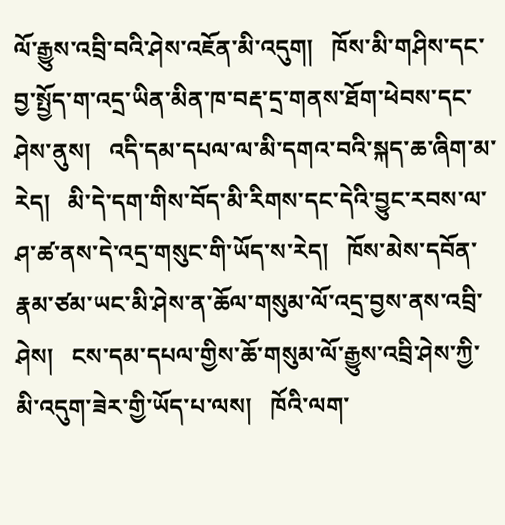ལོ་རྒྱུས་འབྲི་བའི་ཤེས་འཇོན་མི་འདུག།   ཁོས་མི་གཤིས་དང་བྱ་སྤྱོད་ག་འདྲ་ཡིན་མིན་ཁ་བརྡ་དྲ་གནས་ཐོག་ཕེབས་དང་ཤེས་ནུས།   འདི་དམ་དཔལ་ལ་མི་དགའ་བའི་སྐད་ཆ་ཞིག་མ་རེད།   མི་དེ་དག་གིས་བོད་མི་རིགས་དང་དེའི་བྱུང་རབས་ལ་ཤ་ཚ་ནས་དེ་འདྲ་གསུང་གི་ཡོད་ས་རེད།   ཁོས་མེས་དབོན་རྣམ་ཙམ་ཡང་མི་ཤེས་ན་ཆོལ་གསུམ་ལོ་འདྲ་བྱས་ནས་འབྲི་ཤེས།   ངས་དམ་དཔལ་གྱིས་ཆོ་གསུམ་ལོ་རྒྱུས་འབྲི་ཤེས་ཀྱི་མི་འདུག་ཟེར་གྱི་ཡོད་པ་ལས།   ཁོའི་ལག་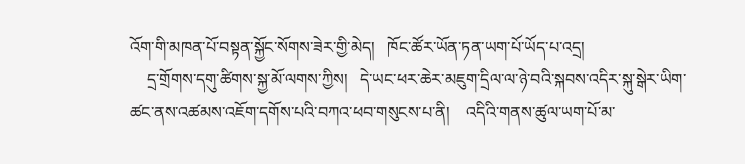འོག་གི་མཁན་པོ་བསྟན་སྐྱོང་སོགས་ཟེར་གྱི་མེད།   ཁོང་ཚོར་ཡོན་ཏན་ཡག་པོ་ཡོད་པ་འདྲ།
    དྲ་གྲོགས་དགུ་ཚིགས་སྐྱ་མོ་ལགས་ཀྱིས།   དེ་ཡང་ཕར་ཆེར་མཇུག་དྲིལ་ལ་ཉེ་བའི་སྐབས་འདིར་སྐུ་སྒེར་ཡིག་ཚང་ནས་འཚམས་འཇོག་དགོས་པའི་བཀའ་ཕབ་གསུངས་པ་ནི།    འདིའི་གནས་ཚུལ་ཡག་པོ་མ་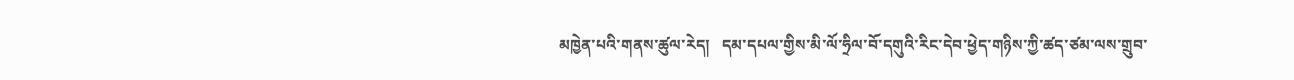མཁྱེན་པའི་གནས་ཚུལ་རེད།   དམ་དཔལ་གྱིས་མི་ལོ་ཧྲིལ་བོ་དགུའི་རིང་དེབ་ཕྱེད་གཉིས་ཀྱི་ཚད་ཙམ་ལས་གྲུབ་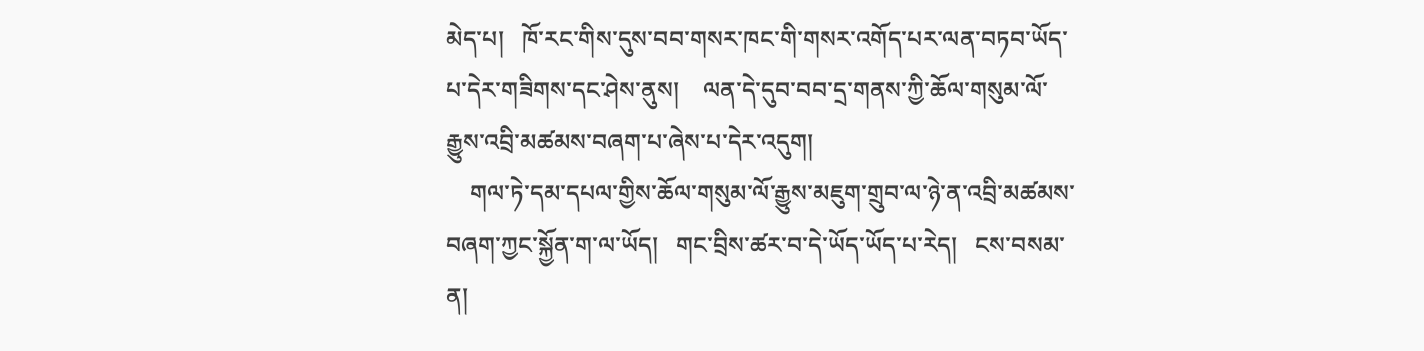མེད་པ།   ཁོ་རང་གིས་དུས་བབ་གསར་ཁང་གི་གསར་འགོད་པར་ལན་བཏབ་ཡོད་པ་དེར་གཟིགས་དང་ཤེས་ནུས།    ལན་དེ་དུབ་བབ་དྲ་གནས་ཀྱི་ཆོལ་གསུམ་ལོ་རྒྱུས་འབྲི་མཚམས་བཞག་པ་ཞེས་པ་དེར་འདུག།
    གལ་ཏེ་དམ་དཔལ་གྱིས་ཆོལ་གསུམ་ལོ་རྒྱུས་མཇུག་གྲུབ་ལ་ཉེ་ན་འབྲི་མཚམས་བཞག་ཀྱང་སྐྱོན་ག་ལ་ཡོད།   གང་བྲིས་ཚར་བ་དེ་ཡོད་ཡོད་པ་རེད།   ངས་བསམ་ན།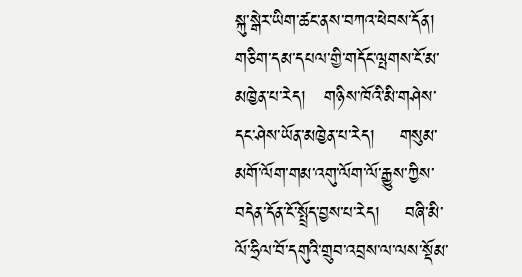སྐུ་སྒེར་ཡིག་ཚང་ནས་བཀའ་ཕེབས་དོན།    གཅིག་དམ་དཔལ་གྱི་གདོང་ལྤགས་ངོ་མ་མཁྱེན་པ་རེད།   གཉིས་ཁོའི་མི་གཤེས་དང་ཤེས་ཡོན་མཁྱེན་པ་རེད།    གསུམ་མགོ་ལོག་གམ་འགུ་ལོག་ལོ་རྒྱུས་ཀྱིས་བདེན་དོན་ངོ་སྤྲོད་བྱས་པ་རེད།    བཞི་མི་ལོ་ཧྲིལ་བོ་དགུའི་གྲུབ་འབྲས་ལ་ལས་སྡོམ་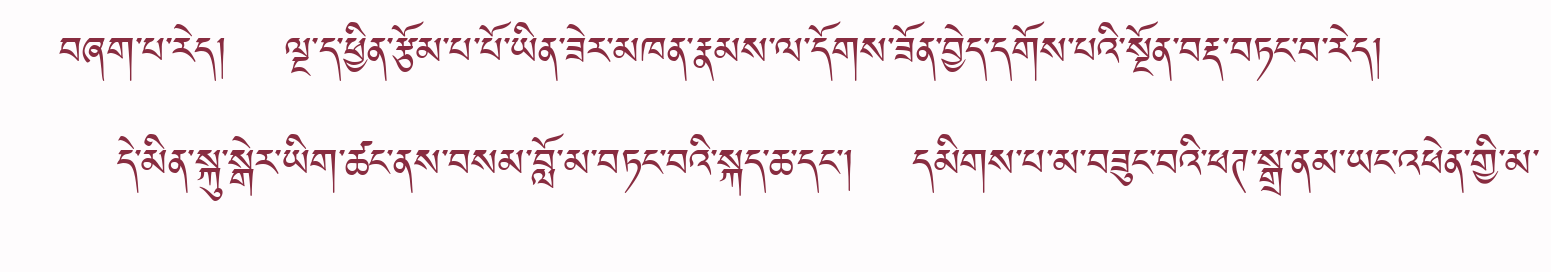བཞག་པ་རེད།    ལྔ་ད་ཕྱིན་རྩོམ་པ་པོ་ཡིན་ཟེར་མཁན་རྣམས་ལ་དོགས་ཟོན་བྱེད་དགོས་པའི་སྔོན་བརྡ་བཏང་བ་རེད།
    དེ་མིན་སྐུ་སྒེར་ཡིག་ཚང་ནས་བསམ་བློ་མ་བཏང་བའི་སྐད་ཆ་དང་།    དམིགས་པ་མ་བཟུང་བའི་ཕཊ་སྒྲ་ནམ་ཡང་འཕེན་གྱི་མ་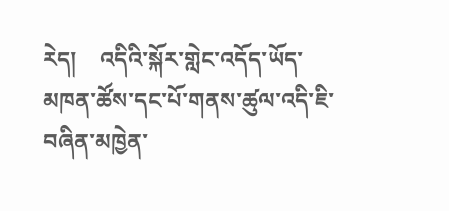རེད།    འདིའི་སྐོར་གླེང་འདོད་ཡོད་མཁན་ཚོས་དང་པོ་གནས་ཚུལ་འདི་ཇི་བཞིན་མཁྱེན་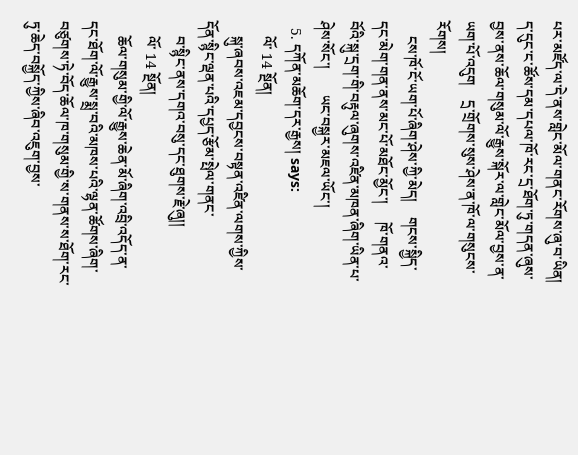པར་མཛོད་ལ་དེ་ནས་གླེང་མོལ་གནང་རོགས་ཞུ་བ་ཡིན།    ད་དུང་ང་ཚོས་དམ་དཔལ་ཁོ་རང་དྲ་ཐོག་ཏུ་གདན་ཞུས་བྱས་ནས་ཆོལ་གསུམ་ལོ་རྒྱུས་སྐོར་ལ་གླེང་མོལ་བྱས་ན་ཡག་པོ་འདུག    དྲ་གྲོགས་སུས་ཤེས་ན་ཁོ་ལ་གསུངས་རོགས།
    ངས་ཁོ་ངོ་ཡག་པོ་ཞིག་ཤེས་ཀྱི་མེད།    གངས་སྐྱིད་དང་མེག་གན་ནས་མང་པོ་མཐོང་མྱོང་།     ཁོ་གནའ་བོའི་སྐུ་དྲག་གི་བརྟུལ་ཞུགས་འཛིན་མཁན་ཞིག་ཡིན་པ་ཤེས་སོང་།       ཡང་བསྐྱར་མཇལ་ཡོང་།
  5. དཀོན་མཆོག་དར་རྒྱས། says:
    ལོ་ 14 སྔོན།
    སྐུ་ཞབས་འཇམ་དབྱངས་བསྟན་འཛིན་ལགས་ཀྱིས་དོན་སྙིང་ལྡན་པའི་དཔྱད་རྩོམ་སྤེལ་གནང་
    བ་སྙིང་ནས་དགའ་བསུ་དང་ཐུགས་རྗེ་ཞུ།།
    ལོ་ 14 སྔོན།
    ཆོལ་གསུམ་གྱི་ལོ་རྒྱུས་ཆེན་མོ་ཞིག་འབྲི་འདོད་ན་དང་ཐོག་ལོ་རྒྱུས་སྨྲ་བའི་མཁས་པའི་ལྷན་ཚོགས་ཞིག་བཙུགས་ཏེ་བོད་ཆོལ་ཁ་གསུམ་གྱི་ས་གནས་ས་ཐོག་རང་ཏུ་ཆེད་བསྐྱོད་ཀྱིས་ཞིབ་འཇུག་བྱས་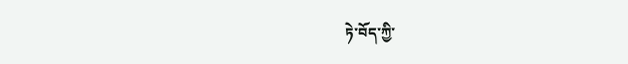ཏེ་བོད་ཀྱི་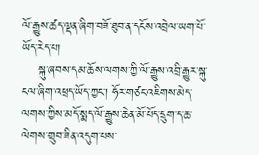ལོ་རྒྱུས་ཚད་ལྡན་ཞིག་བཟོ་ཐུབ་ན་དངོས་འབྲེལ་ཡག་པོ་ཡོད་རེད་པ།
    སྐུ་ཞབས་དམ་ཆོས་ལགས་ཀྱི་ལོ་རྒྱུས་འབྲི་རྒྱུར་སྐུ་ངལ་ཞིག་འཕྲད་ཡོད་ཀྱང་། ཧོར་གཙང་འཇིགས་མེད་ལགས་ཀྱིས་མདོ་སྨད་ལོ་རྒྱུས་ཆེན་མོ་པོད་དྲུག་ད་ཆ་ལེགས་གྲུབ་ཟིན་འདུག་པས་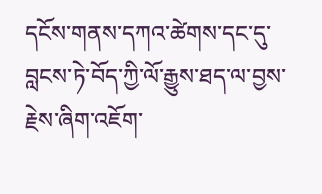དངོས་གནས་དཀའ་ཚེགས་དང་དུ་བླངས་ཏེ་བོད་ཀྱི་ལོ་རྒྱུས་ཐད་ལ་བྱས་རྗེས་ཞིག་འཇོག་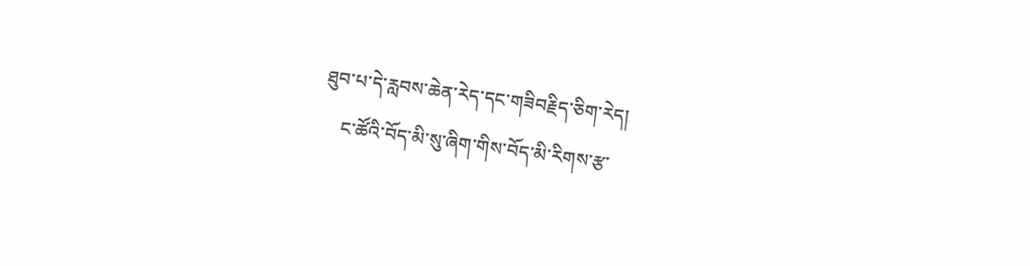ཐུབ་པ་དེ་རླབས་ཆེན་རེད་དང་གཟིབརྗིད་ཅིག་རེད།
    ང་ཚོའི་བོད་མི་སུ་ཞིག་གིས་བོད་མི་རིགས་རྩ་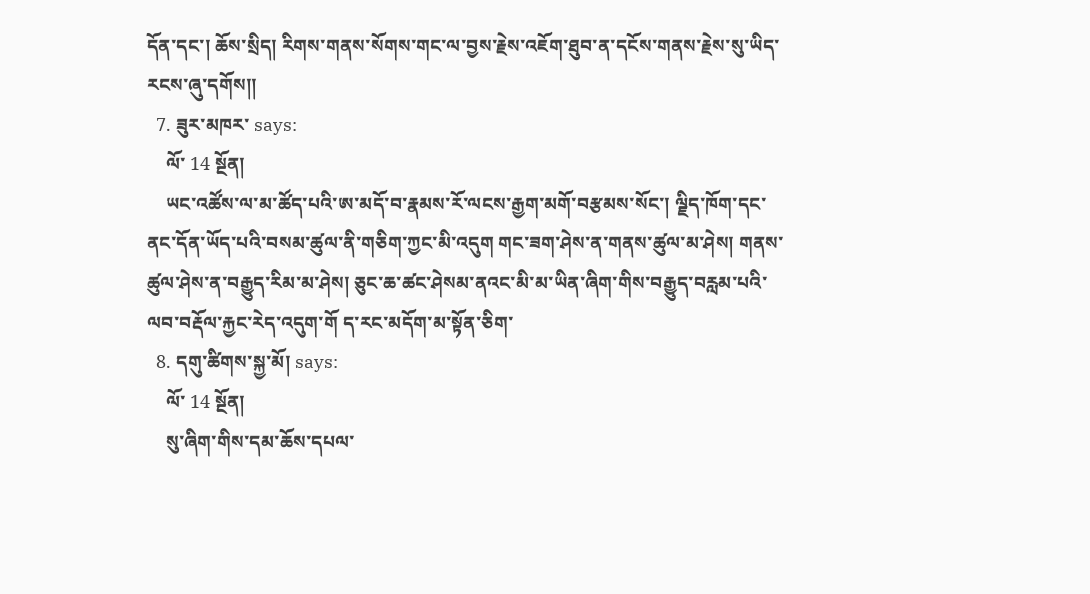དོན་དང་། ཆོས་སྲིད། རིགས་གནས་སོགས་གང་ལ་བྱས་རྗེས་འཇོག་ཐུབ་ན་དངོས་གནས་རྗེས་སུ་ཡིད་རངས་ཞུ་དགོས།།
  7. ཟུར་མཁར་ says:
    ལོ་ 14 སྔོན།
    ཡང་འཚོས་ལ་མ་ཚོད་པའི་ཨ་མདོ་བ་རྣམས་རོ་ལངས་རྒྱག་མགོ་བརྩམས་སོང་། ལྗིད་ཁོག་དང་ནང་དོན་ཡོད་པའི་བསམ་ཚུལ་ནི་གཅིག་ཀྱང་མི་འདུག གང་ཟག་ཤེས་ན་གནས་ཚུལ་མ་ཤེས། གནས་ཚུལ་ཤེས་ན་བརྒྱུད་རིམ་མ་ཤེས། ཅུང་ཆ་ཚང་ཤེསམ་ནའང་མི་མ་ཡིན་ཞིག་གིས་བརྒྱུད་བརླམ་པའི་ལབ་བརྡོལ་རྐྱང་རེད་འདུག་གོ ད་རང་མདོག་མ་སྟོན་ཅིག་
  8. དགུ་ཚིགས་སྐྱ་མོ། says:
    ལོ་ 14 སྔོན།
    སུ་ཞིག་གིས་དམ་ཆོས་དཔལ་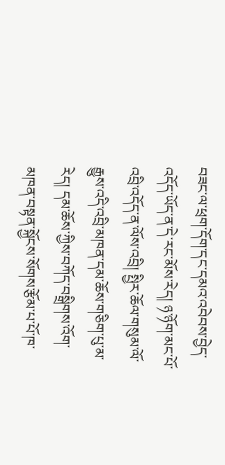བཟང་ལ་ཕྲག་དོག་དང་དམའ་འབེབས་བྱེད་འདོད་ཡོད་ན་དེ་རང་མོས་རེད། ཉ་ཉོག་མང་པོ་འབྲི་འདོད་ན་ལོས་འབྲི། སྤྱིར་ཆོལ་གསུམ་ལོ་རྒྱུས་འདི་འབྲི་མཁན་དམ་ཆོས་གཅིག་པུ་མ་རེད། དམ་ཆོས་ཀྱིས་བཀོད་བསྒྲིགས་འོག་མཁན་བསྟན་སྐྱོངས་སོགས་རྩོམ་པ་པོ་ཁ་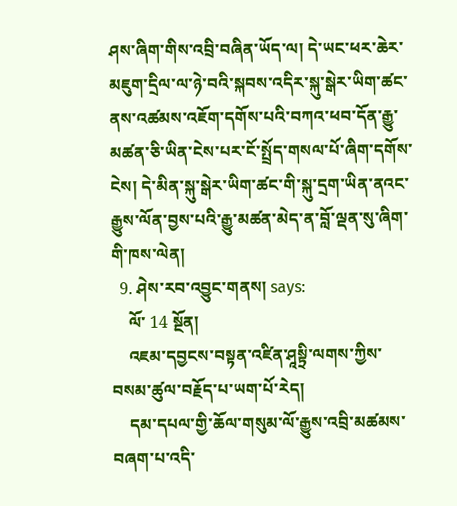ཤས་ཞིག་གིས་འབྲི་བཞིན་ཡོད་ལ། དེ་ཡང་ཕར་ཆེར་མཇུག་དྲིལ་ལ་ཉེ་བའི་སྐབས་འདིར་སྐུ་སྒེར་ཡིག་ཚང་ནས་འཚམས་འཇོག་དགོས་པའི་བཀའ་ཕབ་དོན་རྒྱུ་མཚན་ཅི་ཡིན་ངེས་པར་ངོ་སྤྲོད་གསལ་པོ་ཞིག་དགོས་ངེས། དེ་མིན་སྐུ་སྒེར་ཡིག་ཚང་གི་སྐུ་དྲག་ཡིན་ནའང་རྒྱུས་ལོན་བྱས་པའི་རྒྱུ་མཚན་མེད་ན་བློ་ལྡན་སུ་ཞིག་གི་ཁས་ལེན།
  9. ཤེས་རབ་འབྱུང་གནས། says:
    ལོ་ 14 སྔོན།
    འཇམ་དབྱངས་བསྟན་འཛིན་ཤཱསྟྲི་ལགས་ཀྱིས་བསམ་ཚུལ་བརྗོད་པ་ཡག་པོ་རེད།
    དམ་དཔལ་གྱི་ཆོལ་གསུམ་ལོ་རྒྱུས་འབྲི་མཚམས་བཞག་པ་འདི་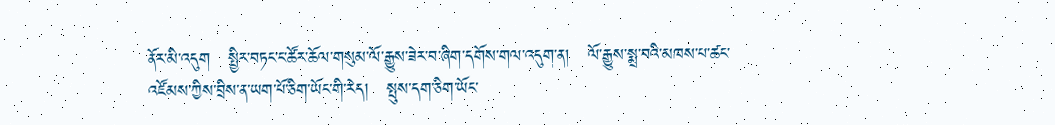ནོར་མི་འདུག   སྤྱིར་བཏང་ང་ཚོར་ཆོལ་གསུམ་ལོ་རྒྱུས་ཟེར་བ་ཞིག་དགོས་གལ་འདུག་ན།   ལོ་རྒྱུས་སྨྲ་བའི་མཁས་པ་ཚང་འཛོམས་ཀྱིས་བྲིས་ན་ཡག་པོ་ཅིག་ཡོང་གི་རེད།   སྤུས་དག་ཅིག་ཡོང་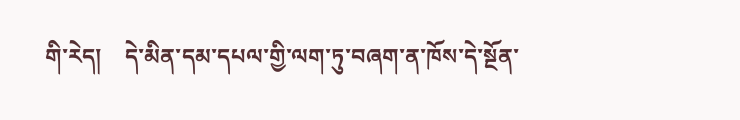གི་རེད།    དེ་མིན་དམ་དཔལ་གྱི་ལག་ཏུ་བཞག་ན་ཁོས་དེ་སྔོན་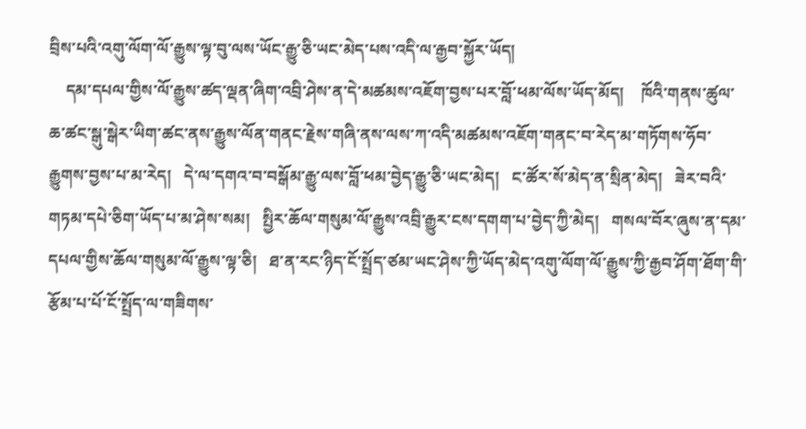བྲིས་པའི་འགུ་ལོག་ལོ་རྒྱུས་ལྟ་བུ་ལས་ཡོང་རྒྱུ་ཅི་ཡང་མེད་པས་འདི་ལ་རྒྱབ་སྐྱོར་ཡོད།
    དམ་དཔལ་གྱིས་ལོ་རྒྱུས་ཚད་ལྡན་ཞིག་འབྲི་ཤེས་ན་དེ་མཚམས་འཇོག་བྱས་པར་བློ་ཕམ་ལོས་ཡོད་མོད།    ཁོའི་གནས་ཚུལ་ཆ་ཚང་སྒུ་སྒེར་ཡིག་ཚང་ནས་རྒྱུས་ལོན་གནང་རྗེས་གཞི་ནས་ལས་ཀ་འདི་མཚམས་འཇོག་གནང་བ་རེད་མ་གཏོགས་ཧོབ་རྒྱུགས་བྱས་པ་མ་རེད།   དེ་ལ་དགའ་བ་བསྒོམ་རྒྱུ་ལས་བློ་ཕམ་བྱེད་རྒྱུ་ཅི་ཡང་མེད།   ང་ཚོར་སོ་མེད་ན་སྲིན་མེད།   ཟེར་བའི་གཏམ་དཔེ་ཅིག་ཡོད་པ་མ་ཤེས་སམ།   སྤྱིར་ཆོལ་གསུམ་ལོ་རྒྱུས་འབྲི་རྒྱུར་ངས་དགག་པ་བྱེད་ཀྱི་མེད།   གསལ་བོར་ཞུས་ན་དམ་དཔལ་གྱིས་ཆོལ་གསུམ་ལོ་རྒྱུས་ལྟ་ཅི།   ཐ་ན་རང་ཉིད་ངོ་སྤྲོད་ཙམ་ཡང་ཤེས་ཀྱི་ཡོད་མེད་འགུ་ལོག་ལོ་རྒྱུས་ཀྱི་རྒྱབ་ཤོག་ཐོག་གི་རྩོམ་པ་པོ་ངོ་སྤྲོད་ལ་གཟིགས་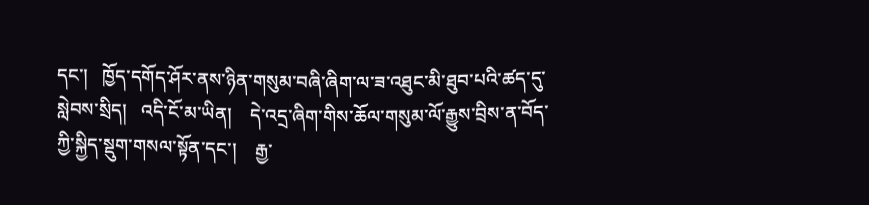དང་།   ཁྱོད་དགོད་ཤོར་ནས་ཉིན་གསུམ་བཞི་ཞིག་ལ་ཟ་འཐུང་མི་ཐུབ་པའི་ཚད་དུ་སླེབས་སྲིད།   འདི་ངོ་མ་ཡིན།    དེ་འདྲ་ཞིག་གིས་ཆོལ་གསུམ་ལོ་རྒྱུས་བྲིས་ན་བོད་ཀྱི་སྐྱིད་སྡུག་གསལ་སྟོན་དང་།    རྒྱ་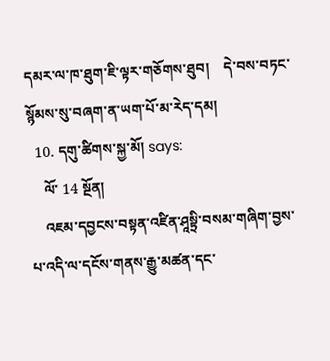དམར་ལ་ཁ་ཐུག་ཇི་ལྟར་གཅོགས་ཐུབ།    དེ་བས་བཏང་སྙོམས་སུ་བཞག་ན་ཡག་པོ་མ་རེད་དམ།
  10. དགུ་ཚིགས་སྐྱ་མོ། says:
    ལོ་ 14 སྔོན།
    འཇམ་དབྱངས་བསྟན་འཛིན་ཤཱསྟྲི་བསམ་གཞིག་བྱས་པ་འདི་ལ་དངོས་གནས་རྒྱུ་མཚན་དང་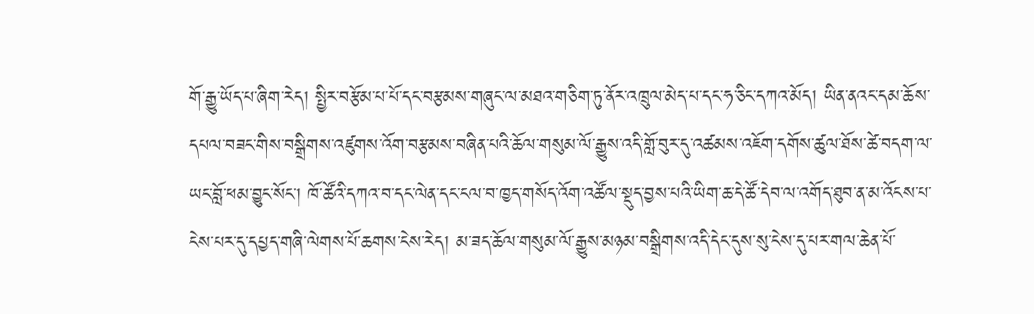གོ་རྒྱུ་ཡོད་པ་ཞིག་རེད། སྤྱིར་བརྩོམ་པ་པོ་དང་བརྩམས་གཞུང་ལ་མཐའ་གཅིག་ཏུ་ནོར་འཁྲུལ་མེད་པ་དང་ཧ་ཅིང་དཀའ་མོད། ཡིན་ནའང་དམ་ཆོས་དཔལ་བཟང་གིས་བསྒྲིགས་འཛུགས་འོག་བརྩམས་བཞིན་པའི་ཆོལ་གསུམ་ལོ་རྒྱུས་འདི་གློ་བུར་དུ་འཚམས་འཇོག་དགོས་ཚུལ་ཐོས་ཚེ་བདག་ལ་ཡང་བློ་ཕམ་བྱུང་སོང་། ཁོ་ཚོའི་དཀའ་བ་དང་ལེན་དང་ངལ་བ་ཁྱད་གསོད་འོག་འཚོལ་སྡུད་བྱས་པའི་ཡིག་ཆ་དེ་ཚོ་དེབ་ལ་འགོད་ཐུབ་ན་མ་འོངས་པ་ངེས་པར་དུ་དཔྱད་གཞི་ལེགས་པོ་ཆགས་ངེས་རེད། མ་ཟད་ཆོལ་གསུམ་ལོ་རྒྱུས་མཉམ་བསྒྲིགས་འདི་དེང་དུས་སུ་ངེས་དུ་པར་གལ་ཆེན་པོ་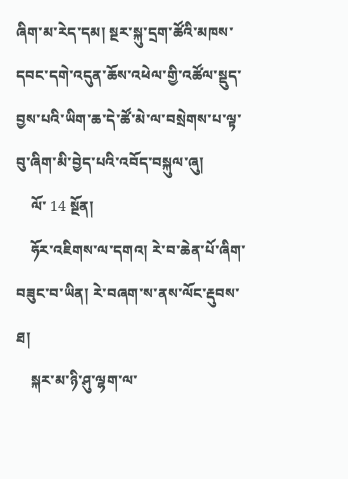ཞིག་མ་རེད་དམ། སྔར་སྐུ་དྲག་ཚོའི་མཁས་དབང་དགེ་འདུན་ཆོས་འཕེལ་གྱི་འཚོལ་སྡུད་བྱས་པའི་ཡིག་ཆ་དེ་ཚོ་མེ་ལ་བསྲེགས་པ་ལྟ་བུ་ཞིག་མི་བྱེད་པའི་འབོད་བསྐུལ་ཞུ།
    ལོ་ 14 སྔོན།
    ཧོར་འཇིགས་ལ་དགའ། རེ་བ་ཆེན་པོ་ཞིག་བཟུང་བ་ཡིན། རེ་བཞག་ས་ནས་ལོང་རྡུབས་ཐ།
    སྐར་མ་ཉི་ཤུ་ལྷག་ལ་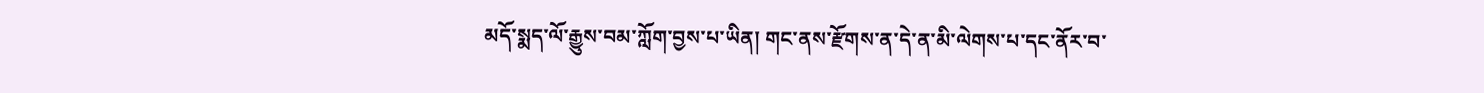མདོ་སྨད་ལོ་རྒྱུས་བམ་ཀློག་བྱས་པ་ཡིན། གང་ནས་རྫོགས་ན་དེ་ན་མི་ལེགས་པ་དང་ནོར་བ་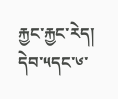རྐྱང་རྐྱང་རེད། དེབ་༥དང་༦་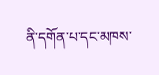ནི་དགོན་པ་དང་མཁས་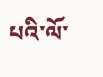པའི་ལོ་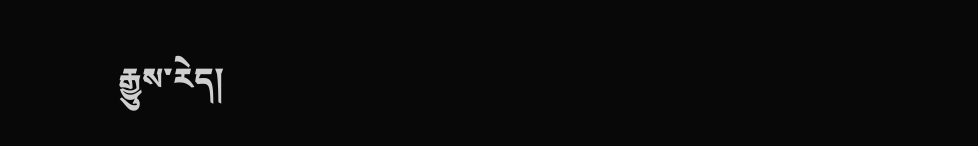རྒྱུས་རེད།